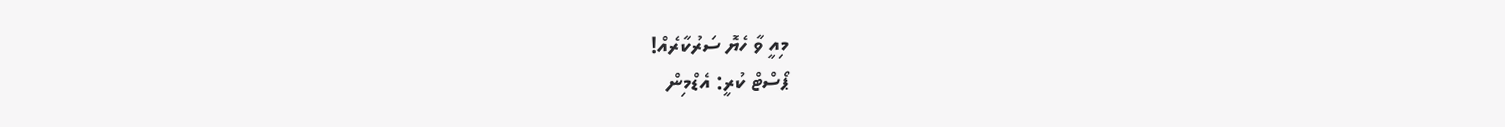މިއީ ވާ ހެޔޮ ސަރުކާރެއް!
ޕޯސްޓް ކުރީ: އެޑްމިން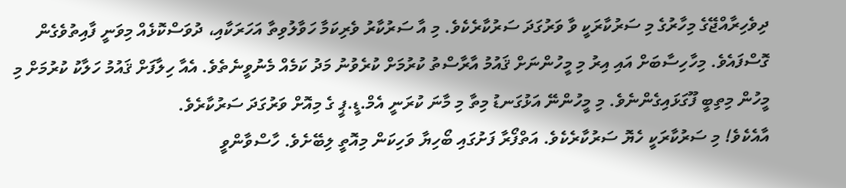ދިވެހިރާއްޖޭގެ މިހާރުގެ މި ސަރުކާރަކީ ވާ ވަރުގަދަ ސަރުކާރެކެވެ. މި އާ ސަރުކާރު ވެރިކަމާ ހަވާލުވިތާ އަހަރަކާއި، ދުވަސްކޮޅެއް މިވަނީ ފާއިތުވެގެން ގޮސްފައެވެ. މިހާހިސާބަށް އައި އިރު މި މީހުންނަށް ޤައުމު އާރާސްތު ކުރުމަށް ކުރެވުނު މަދު ކަމެއް މެނުވީނެތެވެ. އެއާ ހިލާފަށް ޤައުމު ހަލާކު ކުރުމަށް މި މީހުން މިތިބީ ފޫގަޅައިގެންނެވެ. މި މީހުންނޭ އަޅުގަނޑު މިތާ މި މާނަ ކުރަނީ އެމް.ޑީ.ޕީ ގެ މިއޮށް ވަރުގަދަ ސަރުކާރެވެ.
އާއެކެވެ! މި ސަރުކާރަކީ ހެޔޮ ސަރުކާރެކެވެ. އަތްފޯރާ ފަށުގައި ބޯހިޔާ ވަހިކަން މިއޮތީ ލިބޭށެވެ. ހާސްވާންވީ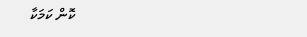ކޮން ކަމަކާ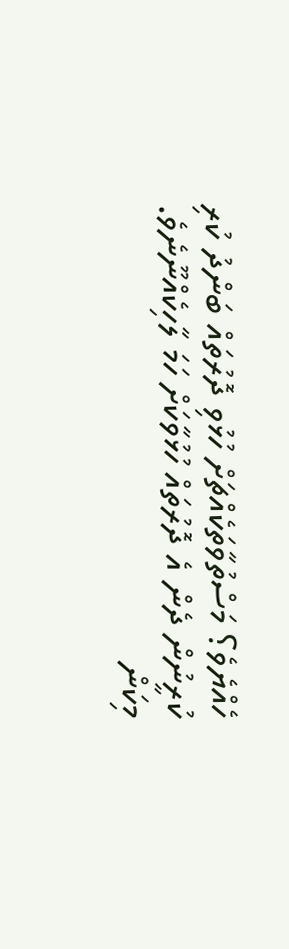ހެއްޔެވެ؟ މަސްތުވާތަކެއްޗަށް ހުޅުވި ދޮރުތައް ބަންދު ކުރި ކުރީނުން ދެން އެ ދޮރުތައް ހުޅުވާކަށް ހަމަ ލާހިކެއްނޫނެވެ. މިކަން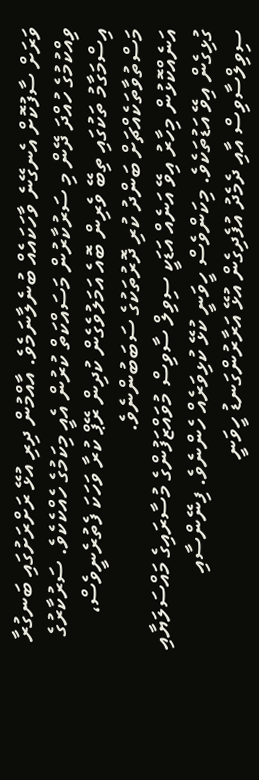ވަރަށް ސާފުކޮށް އެނގޭނެ ވާހަކައެއް ބުނެލާނަމެވެ. އާއްމުން ދިރި އުޅޭ ރަށްރަށުގައި ބަނގުރާ ވިއްކުމުގެ ހުއްދަ ދޭން މި ސަރުކާރުން މަސައްކަތް ކުރުން އެއީ މިކަމުގެ ހެއްކެކެވެ. ސަރުކާރުގެ އިސްމަގާމު ތަކުގައި ތިބޭ ވެރިން ބޮއެ އަމަލުވެގެން ކުދިން ރޭޕް ކުރާ ވަހަކަ ފެތުރެނީވެސް، މަސްތުވާތަކެއްޗަށް ބަންދު ކުރި ދޮރުތަކުގެ ސަބަބުންނެވެ.
އަނެއްކޮޅުން މިހާރު އިވޭ އަނެއް އަޑަކީ ސިވިލް ސާވިސް މުވައްޒަފުންގެ މުސާރައިގެ މައްސަލަޔާއި ގުޅިގެން އިވޭ އަޑުތަކެވެ. މިކަންވެސް ހީވަނީ ކުޅޭ ކުޅިވަރެއް ހެންނެވެ. ފިނޭންސާއި ސިވިލްސާވިސް އާއި ދެމެދު އުފެދިގެން އުޅޭ އަރާރުންގަނޑު ހީވަނީ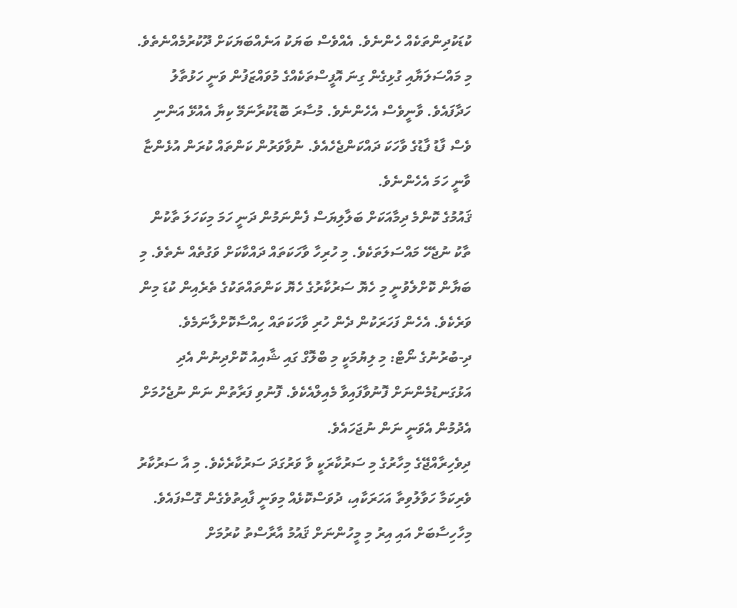ކުޑަކުދިންތަކެއް ހެންނެވެ. އެއްވެސް ބަޔަކު އަނެއްބަޔަކަށް ދޫކުރުމެއްނެތެވެ. މި މައްސަލަޔާއި ގުޅިގެން ގިނަ އޮފީސްތަކެއްގެ މުވައްޒަފުން ވަނީ ހަޅުތާލު ހަދާފައެވެ. ވާނީވެސް އެހެންނެވެ. މުސާރަ ބޮޑުކުރާނަމޭ ކިޔާ އެއުޅޭ އަންނި ވެސް ފާޑު ފާޑުގެ ވާހަކަ ދައްކަންޖެހެއެވެ. ނުވާވަރުން ކަންތައް ކުރަން އުޅެންޏާ ވާނީ ހަމަ އެހެންނެވެ.
ޤައުމުގެ ކޮންމެ ދިމާއަކަށް ބަލާލިޔަސް ފެންނަމުން ދަނީ ހަމަ މިކަހަލަ ތާކުން ތާކު ނުޖެހޭ މައްސަލަތަކެވެ. މި ހުރިހާ ވާހަކަތައް ދައްކާކަށް ވަގުތެއް ނެތެވެ. މި ބަޔާން ކޮށްލެވުނީ މި ހެޔޮ ސަރުކާރުގެ ހެޔޮ ކަންތައްތަކުގެ ތެރެއިން ކުޑަ މިން ވަރެކެވެ. އެހެން ފަހަރަކުން ދެން ހުރި ވާހަކަތައް ހިއްސާކޮށްލާނަމެވެ.
ދި-ބުރުނުގެ ނޯޓް: މި ލިޔުމަކީ މި ބްލޮގް ގައި ޝާއިއު ކޮށްދިނުން އެދި އަޅުގަނޑުމެންނަށް ފޮނުވާފައިވާ މެއިލްއެކެވެ. ފޮނުވި ފަރާތުން ނަން ނުޖެހުމަށް އެދުމުން އެވަނީ ނަން ނުޖަހައެވެ.
ދިވެހިރާއްޖޭގެ މިހާރުގެ މި ސަރުކާރަކީ ވާ ވަރުގަދަ ސަރުކާރެކެވެ. މި އާ ސަރުކާރު ވެރިކަމާ ހަވާލުވިތާ އަހަރަކާއި، ދުވަސްކޮޅެއް މިވަނީ ފާއިތުވެގެން ގޮސްފައެވެ. މިހާހިސާބަށް އައި އިރު މި މީހުންނަށް ޤައުމު އާރާސްތު ކުރުމަށް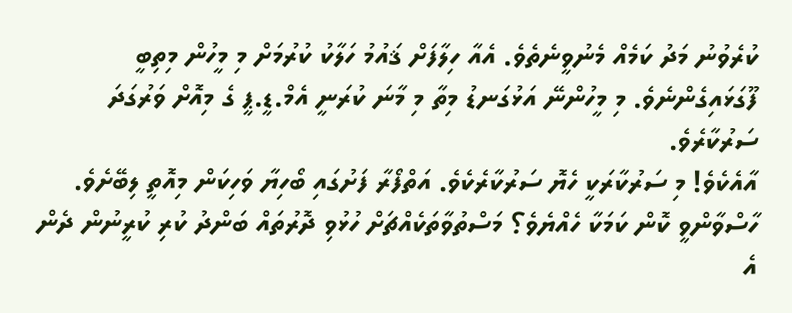ކުރެވުނު މަދު ކަމެއް މެނުވީނެތެވެ. އެއާ ހިލާފަށް ޤައުމު ހަލާކު ކުރުމަށް މި މީހުން މިތިބީ ފޫގަޅައިގެންނެވެ. މި މީހުންނޭ އަޅުގަނޑު މިތާ މި މާނަ ކުރަނީ އެމް.ޑީ.ޕީ ގެ މިއޮށް ވަރުގަދަ ސަރުކާރެވެ.
އާއެކެވެ! މި ސަރުކާރަކީ ހެޔޮ ސަރުކާރެކެވެ. އަތްފޯރާ ފަށުގައި ބޯހިޔާ ވަހިކަން މިއޮތީ ލިބޭށެވެ. ހާސްވާންވީ ކޮން ކަމަކާ ހެއްޔެވެ؟ މަސްތުވާތަކެއްޗަށް ހުޅުވި ދޮރުތައް ބަންދު ކުރި ކުރީނުން ދެން އެ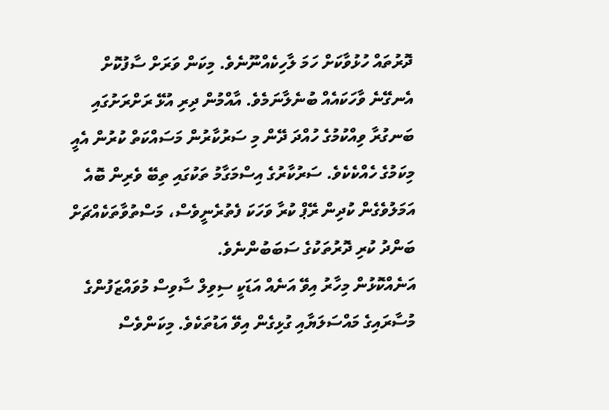ދޮރުތައް ހުޅުވާކަށް ހަމަ ލާހިކެއްނޫނެވެ. މިކަން ވަރަށް ސާފުކޮށް އެނގޭނެ ވާހަކައެއް ބުނެލާނަމެވެ. އާއްމުން ދިރި އުޅޭ ރަށްރަށުގައި ބަނގުރާ ވިއްކުމުގެ ހުއްދަ ދޭން މި ސަރުކާރުން މަސައްކަތް ކުރުން އެއީ މިކަމުގެ ހެއްކެކެވެ. ސަރުކާރުގެ އިސްމަގާމު ތަކުގައި ތިބޭ ވެރިން ބޮއެ އަމަލުވެގެން ކުދިން ރޭޕް ކުރާ ވަހަކަ ފެތުރެނީވެސް، މަސްތުވާތަކެއްޗަށް ބަންދު ކުރި ދޮރުތަކުގެ ސަބަބުންނެވެ.
އަނެއްކޮޅުން މިހާރު އިވޭ އަނެއް އަޑަކީ ސިވިލް ސާވިސް މުވައްޒަފުންގެ މުސާރައިގެ މައްސަލަޔާއި ގުޅިގެން އިވޭ އަޑުތަކެވެ. މިކަންވެސް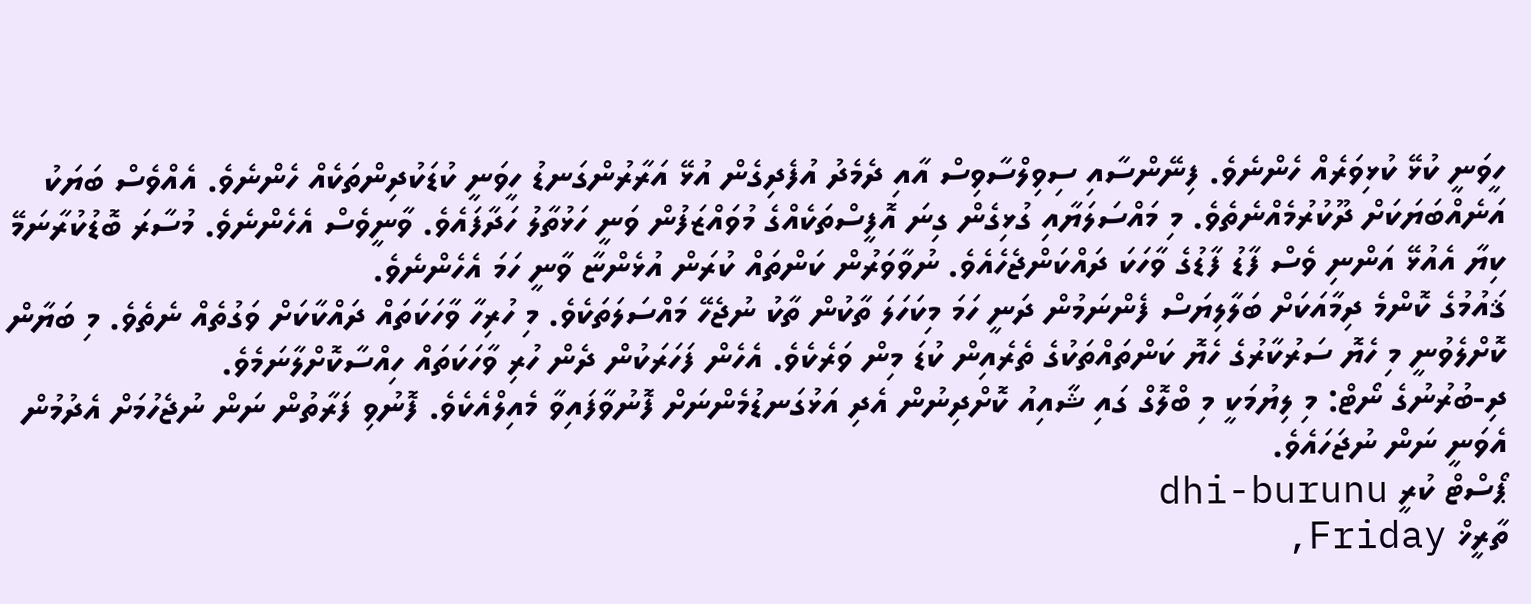ހީވަނީ ކުޅޭ ކުޅިވަރެއް ހެންނެވެ. ފިނޭންސާއި ސިވިލްސާވިސް އާއި ދެމެދު އުފެދިގެން އުޅޭ އަރާރުންގަނޑު ހީވަނީ ކުޑަކުދިންތަކެއް ހެންނެވެ. އެއްވެސް ބަޔަކު އަނެއްބަޔަކަށް ދޫކުރުމެއްނެތެވެ. މި މައްސަލަޔާއި ގުޅިގެން ގިނަ އޮފީސްތަކެއްގެ މުވައްޒަފުން ވަނީ ހަޅުތާލު ހަދާފައެވެ. ވާނީވެސް އެހެންނެވެ. މުސާރަ ބޮޑުކުރާނަމޭ ކިޔާ އެއުޅޭ އަންނި ވެސް ފާޑު ފާޑުގެ ވާހަކަ ދައްކަންޖެހެއެވެ. ނުވާވަރުން ކަންތައް ކުރަން އުޅެންޏާ ވާނީ ހަމަ އެހެންނެވެ.
ޤައުމުގެ ކޮންމެ ދިމާއަކަށް ބަލާލިޔަސް ފެންނަމުން ދަނީ ހަމަ މިކަހަލަ ތާކުން ތާކު ނުޖެހޭ މައްސަލަތަކެވެ. މި ހުރިހާ ވާހަކަތައް ދައްކާކަށް ވަގުތެއް ނެތެވެ. މި ބަޔާން ކޮށްލެވުނީ މި ހެޔޮ ސަރުކާރުގެ ހެޔޮ ކަންތައްތަކުގެ ތެރެއިން ކުޑަ މިން ވަރެކެވެ. އެހެން ފަހަރަކުން ދެން ހުރި ވާހަކަތައް ހިއްސާކޮށްލާނަމެވެ.
ދި-ބުރުނުގެ ނޯޓް: މި ލިޔުމަކީ މި ބްލޮގް ގައި ޝާއިއު ކޮށްދިނުން އެދި އަޅުގަނޑުމެންނަށް ފޮނުވާފައިވާ މެއިލްއެކެވެ. ފޮނުވި ފަރާތުން ނަން ނުޖެހުމަށް އެދުމުން އެވަނީ ނަން ނުޖަހައެވެ.
ޕޯސްޓް ކުރީ dhi-burunu
ތާރީޚް Friday,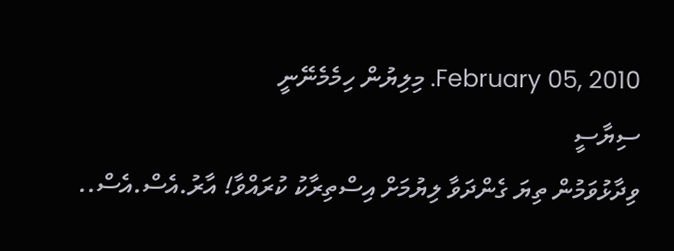February 05, 2010. މިލިޔުން ހިމެމެނޭނީ
ސިޔާސީ
ވިދާޅުވަމުން ތިޔަ ގެންދަވާ ލިޔުމަށް އިސްތިރާކު ކުރައްވާ! އާރު.އެސް.އެސް..